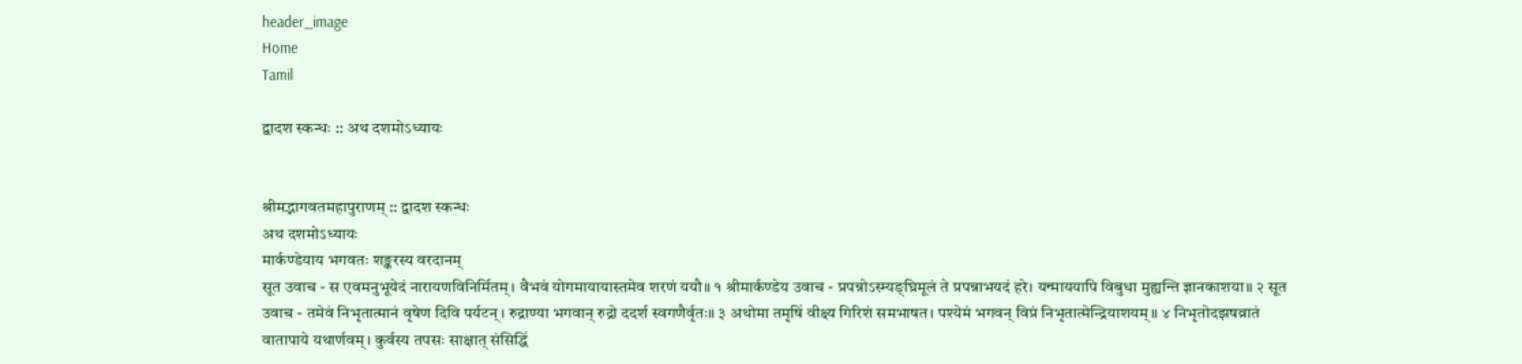header_image
Home
Tamil

द्वादश स्कन्धः :: अथ दशमोऽध्यायः


श्रीमद्भागवतमहापुराणम् :: द्वादश स्कन्धः
अथ दशमोऽध्यायः
मार्कण्डेयाय भगवतः शङ्करस्य वरदानम्
सूत उवाच - स एवमनुभूयेदं नारायणविनिर्मितम्। वैभवं योगमायायास्तमेव शरणं ययौ॥ १ श्रीमार्कण्डेय उवाच - प्रपन्नोऽस्म्यङ्‌घ्रिमूलं ते प्रपन्नाभयदं हरे। यन्माययापि विबुधा मुह्यन्ति ज्ञानकाशया॥ २ सूत उवाच - तमेवं निभृतात्मानं वृषेण दिवि पर्यटन्। रुद्राण्या भगवान् रुद्रो ददर्श स्वगणैर्वृतः॥ ३ अथोमा तमृषिं वीक्ष्य गिरिशं समभाषत। पश्येमं भगवन् विप्रं निभृतात्मेन्द्रियाशयम्॥ ४ निभृतोदझषव्रातं वातापाये यथार्णवम्। कुर्वस्य तपसः साक्षात् संसिद्धिं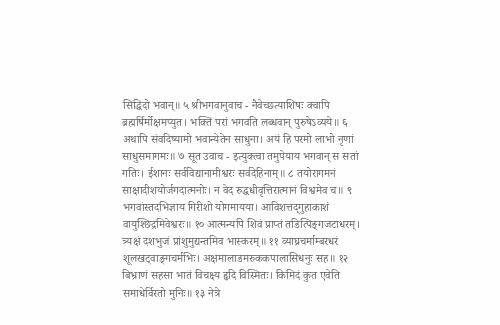सिद्धिदो भवान्॥ ५ श्रीभगवानुवाच - नैवेच्छत्याशिषः क्वापि ब्रह्मर्षिर्मोक्षमप्युत। भक्तिं परां भगवति लब्धवान् पुरुषेऽव्यये॥ ६ अथापि संवदिष्यामो भवान्येतेन साधुना। अयं हि परमो लाभो नृणां साधुसमागमः॥ ७ सूत उवाच - इत्युक्त्वा तमुपेयाय भगवान् स सतां गतिः। ईशानः सर्वविद्यानामीश्वरः सर्वदेहिनाम्॥ ८ तयोरागमनं साक्षादीशयोर्जगदात्मनोः। न वेद रुद्धधीवृत्तिरात्मानं विश्वमेव च॥ ९ भगवांस्तदभिज्ञाय गिरीशो योगमायया। आविशत्तद्‌गुहाकाशं वायुश्छिद्रमिवेश्वरः॥ १० आत्मन्यपि शिवं प्राप्तं तडित्पिङ्‌गजटाधरम्। त्र्यक्षं दशभुजं प्रांशुमुद्यन्तमिव भास्करम्॥ ११ व्याघ्रचर्माम्बरधरं शूलखट्वाङ्‌गचर्मभिः। अक्षमालाडमरुककपालासिधनुः सह॥ १२ बिभ्राणं सहसा भातं विचक्ष्य हृदि विस्मितः। किमिदं कुत एवेति समाधेर्विरतो मुनिः॥ १३ नेत्रे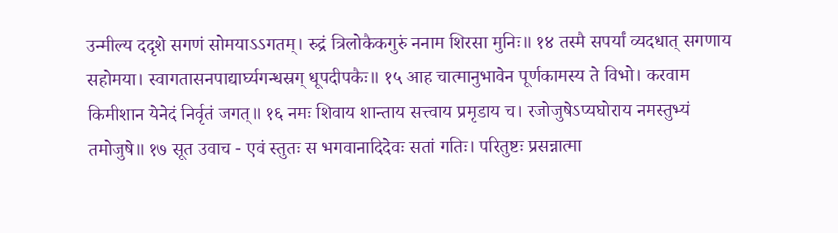उन्मील्य ददृशे सगणं सोमयाऽऽगतम्। रुद्रं त्रिलोकैकगुरुं ननाम शिरसा मुनिः॥ १४ तस्मै सपर्यां व्यदधात् सगणाय सहोमया। स्वागतासनपाद्यार्घ्यगन्धस्रग् धूपदीपकैः॥ १५ आह चात्मानुभावेन पूर्णकामस्य ते विभो। करवाम किमीशान येनेदं निर्वृतं जगत्॥ १६ नमः शिवाय शान्ताय सत्त्वाय प्रमृडाय च। रजोजुषेऽप्यघोराय नमस्तुभ्यं तमोजुषे॥ १७ सूत उवाच - एवं स्तुतः स भगवानादिदेवः सतां गतिः। परितुष्टः प्रसन्नात्मा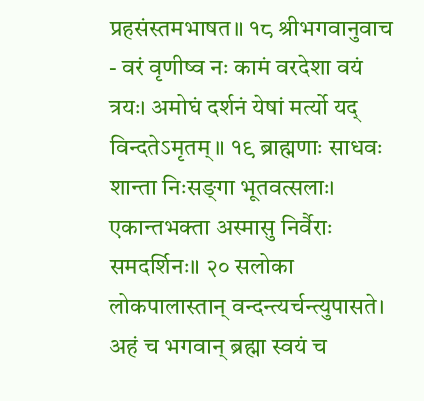प्रहसंस्तमभाषत॥ १८ श्रीभगवानुवाच - वरं वृणीष्व नः कामं वरदेशा वयं त्रयः। अमोघं दर्शनं येषां मर्त्यो यद् विन्दतेऽमृतम्॥ १९ ब्राह्मणाः साधवः शान्ता निःसङ्‌गा भूतवत्सलाः। एकान्तभक्ता अस्मासु निर्वैराः समदर्शिनः॥ २० सलोका लोकपालास्तान् वन्दन्त्यर्चन्त्युपासते। अहं च भगवान् ब्रह्मा स्वयं च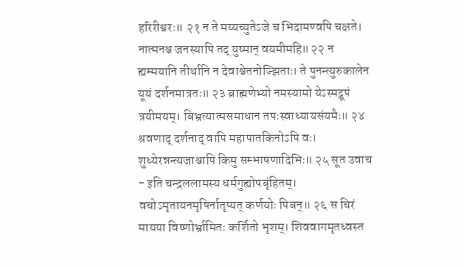हरिरीश्वरः॥ २१ न ते मय्यच्युतेऽजे च भिदामण्वपि चक्षते। नात्मनश्च जनस्यापि तद् युष्मान् वयमीमहि॥ २२ न ह्यम्मयानि तीर्थानि न देवाश्चेतनोज्झिताः। ते पुनन्त्युरुकालेन यूयं दर्शनमात्रतः॥ २३ ब्राह्मणेभ्यो नमस्यामो येऽस्मद्रूपं त्रयीमयम्। बिभ्रत्यात्मसमाधान तपःस्वाध्यायसंयमैः॥ २४ श्रवणाद् दर्शनाद् वापि महापातकिनोऽपि वः। शुध्येरन्नन्त्यजाश्चापि किमु सम्भाषणादिभिः॥ २५ सूत उवाच - इति चन्द्रललामस्य धर्मगुह्योपबृंहितम्। वचोऽमृतायनमृषिर्नातृप्यत् कर्णयोः पिबन्॥ २६ स चिरं मायया विष्णोर्भ्रामितः कर्शितो भृशम्। शिववागमृतध्वस्त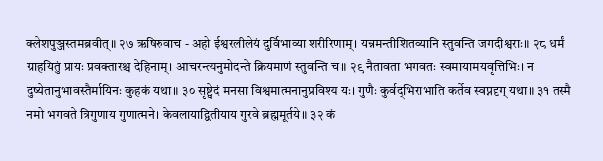क्लेशपुञ्जस्तमब्रवीत्॥ २७ ऋषिरुवाच - अहो ईश्वरलीलेयं दुर्विभाव्या शरीरिणाम्। यन्नमन्तीशितव्यानि स्तुवन्ति जगदीश्वराः॥ २८ धर्मं ग्राहयितुं प्रायः प्रवक्तारश्च देहिनाम्। आचरन्त्यनुमोदन्ते क्रियमाणं स्तुवन्ति च॥ २९ नैतावता भगवतः स्वमायामयवृत्तिभिः। न दुष्येतानुभावस्तैर्मायिनः कुहकं यथा॥ ३० सृष्ट्वेदं मनसा विश्वमात्मनानुप्रविश्य यः। गुणैः कुर्वद्‌भिराभाति कर्तेव स्वप्नदृग् यथा॥ ३१ तस्मै नमो भगवते त्रिगुणाय गुणात्मने। केवलायाद्वितीयाय गुरवे ब्रह्ममूर्तये॥ ३२ कं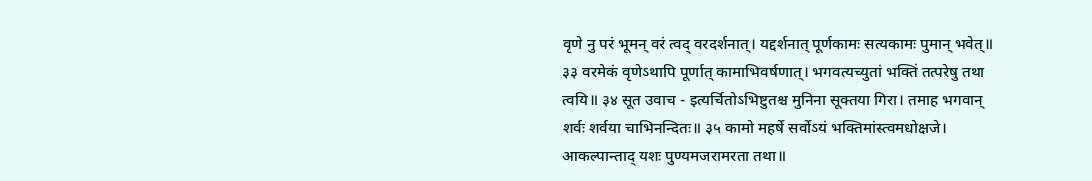वृणे नु परं भूमन् वरं त्वद् वरदर्शनात्। यद्दर्शनात् पूर्णकामः सत्यकामः पुमान् भवेत्॥ ३३ वरमेकं वृणेऽथापि पूर्णात् कामाभिवर्षणात्। भगवत्यच्युतां भक्तिं तत्परेषु तथा त्वयि॥ ३४ सूत उवाच - इत्यर्चितोऽभिष्टुतश्च मुनिना सूक्तया गिरा। तमाह भगवान् शर्वः शर्वया चाभिनन्दितः॥ ३५ कामो महर्षे सर्वोऽयं भक्तिमांस्त्वमधोक्षजे। आकल्पान्ताद् यशः पुण्यमजरामरता तथा॥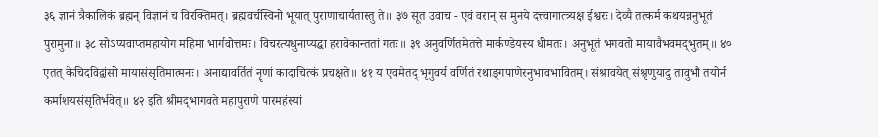३६ ज्ञानं त्रैकालिकं ब्रह्मन् विज्ञानं च विरक्तिमत्। ब्रह्मवर्चस्विनो भूयात् पुराणाचार्यतास्तु ते॥ ३७ सूत उवाच - एवं वरान् स मुनये दत्त्वागात्त्र्यक्ष ईश्वरः। देव्यै तत्कर्म कथयन्ननुभूतं पुरामुना॥ ३८ सोऽप्यवाप्तमहायोग महिमा भार्गवोत्तमः। विचरत्यधुनाप्यद्धा हरावेकान्ततां गतः॥ ३९ अनुवर्णितमेतत्ते मार्कण्डेयस्य धीमतः। अनुभूतं भगवतो मायावैभवमद्‌भुतम्॥ ४० एतत् केचिदविद्वांसो मायासंसृतिमात्मनः। अनाद्यावर्तितं नॄणां कादाचित्कं प्रचक्षते॥ ४१ य एवमेतद् भृगुवर्य वर्णितं रथाङ्‌गपाणेरनुभावभावितम्। संश्रावयेत् संश्रृणुयादु तावुभौ तयोर्न कर्माशयसंसृतिर्भवेत्॥ ४२ इति श्रीमद्‍भागवते महापुराणे पारमहंस्यां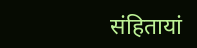संहितायां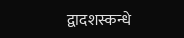द्वादशस्कन्धे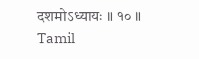दशमोऽध्यायः ॥ १० ॥
Tamil